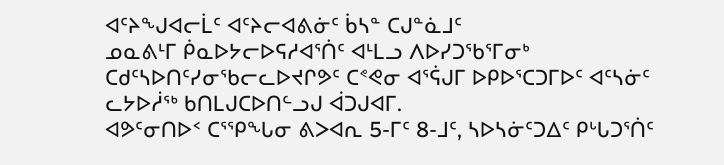ᐊᑦᔨᖑᐊᓕᒫᑦ ᐊᑦᔨᓕᐊᕕᓃᑦ ᑳᓴᓐ ᑕᒍᓐᓈᒧᑦ
ᓄᓇᕕᒻᒥ ᑮᓇᐅᔭᓕᐅᕋᓱᐊᕐᑏᑦ ᐊᒻᒪᓗ ᐱᐅᓯᑐᖃᕐᒥᓂᒃ ᑕᑯᑦᓴᐅᑎᑦᓯᓂᖃᓕᓚᐅᔪᒋᕗᑦ ᑕᕝᕙᓂ ᐊᕐᕌᒍᒥ ᐅᑭᐅᕐᑕᑐᒥᐅᑦ ᐊᑦᓴᓃᑦ ᓚᔭᐅᓲᖅ ᑲᑎᒪᒍᑕᐅᑎᓪᓗᒍ ᐋᑐᒍᐊᒥ.
ᐊᕗᑦᓂᑎᐅᑉ ᑕᕐᕿᖓᓂ ᕕᐳᐊᕆ 5-ᒥᑦ 8-ᒧᑦ, ᓴᐅᓴᓃᑦᑐᐃᑦ ᑭᒡᒐᑐᕐᑏᑦ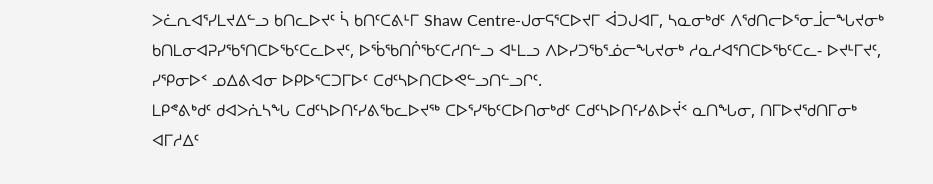ᐳᓛᕆᐊᕐᓯᒪᔪᐃᓪᓗ ᑲᑎᓚᐅᔪᑦ ᓵ ᑲᑎᑦᑕᕕᒻᒥ Shaw Centre-ᒍᓂᕋᕐᑕᐅᔪᒥ ᐋᑐᒍᐊᒥ, ᓴᓇᓂᒃᑯᑦ ᐱᖁᑎᓕᐅᕐᓂᒨᓕᖓᔪᓂᒃ ᑲᑎᒪᓂᐊᕈᓯᖃᕐᑎᑕᐅᖃᑦᑕᓚᐅᔪᑦ, ᐅᖄᖃᑎᒌᖃᑦᑕᓱᑎᓪᓗ ᐊᒻᒪᓗ ᐱᐅᓯᑐᖃᕐᓅᓕᖓᔪᓂᒃ ᓱᓇᓱᐊᕐᑎᑕᐅᖃᑦᑕᓚ- ᐅᔪᒻᒥᔪᑦ, ᓯᕿᓂᐅᑉ ᓄᐃᕕᐊᓂ ᐅᑭᐅᕐᑕᑐᒥᐅᑦ ᑕᑯᑦᓴᐅᑎᑕᐅᕙᓪᓗᑎᓪᓗᒋᑦ.
ᒪᑭᕝᕕᒃᑯᑦ ᑯᐊᐳᕇᓴᖓ ᑕᑯᑦᓴᐅᑎᑦᓯᕕᖃᓚᐅᔪᖅ ᑕᐅᕐᓯᖃᑦᑕᐅᑎᓂᒃᑯᑦ ᑕᑯᑦᓴᐅᑎᑦᓯᕕᐅᔫᑉ ᓇᑎᖓᓂ, ᑎᒥᐅᔪᖁᑎᒥᓂᒃ ᐊᒥᓱᐃᑦ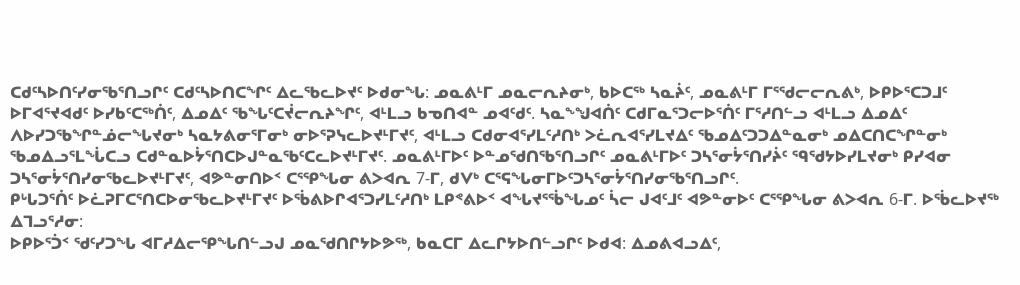ᑕᑯᑦᓴᐅᑎᑦᓯᓂᖃᕐᑎᓗᒋᑦ ᑕᑯᑦᓴᐅᑎᑕᖏᑦ ᐃᓚᖃᓚᐅᔪᑦ ᐅᑯᓂᖓ: ᓄᓇᕕᒻᒥ ᓄᓇᓕᕆᔨᓂᒃ, ᑲᐅᑕᖅ ᓴᓇᔩᑦ, ᓄᓇᕕᒻᒥ ᒥᕐᖁᓕᓕᕆᕕᒃ, ᐅᑭᐅᕐᑕᑐᒧᑦ ᐅᒥᐊᕐᔪᐊᑯᑦ ᐅᓯᑲᑦᑕᖅᑏᑦ, ᐃᓄᐃᑦ ᖃᖓᑦᑕᔫᓕᕆᔨᖏᑦ, ᐊᒻᒪᓗ ᑲᓀᑎᐊᓐ ᓄᐊᑦᑯᑦ. ᓴᓇᖕᖑᐊᑏᑦ ᑕᑯᒥᓇᕐᑐᓕᐅᕐᑏᑦ ᒥᕐᓱᑎᓪᓗ ᐊᒻᒪᓗ ᐃᓄᐃᑦ ᐱᐅᓯᑐᖃᖏᓐᓅᓕᖓᔪᓂᒃ ᓴᓇᔭᕕᓂᕐᒥᓂᒃ ᓂᐅᕐᕈᓭᓚᐅᔪᒻᒥᔪᑦ, ᐊᒻᒪᓗ ᑕᑯᓂᐊᕐᓯᒪᑦᓱᑎᒃ ᐳᓛᕆᐊᕐᓯᒪᔪᐃᑦ ᖃᓄᐃᑦᑐᑐᐃᓐᓇᓂᒃ ᓄᐃᑕᑎᑕᖏᓐᓂᒃ ᖃᓄᐃᓗᕐᒪᖔᑕᓗ ᑕᑯᓐᓇᐅᔮᕐᑎᑕᐅᒍᓐᓇᖃᑦᑕᓚᐅᔪᒻᒥᔪᑦ. ᓄᓇᕕᒻᒥᐅᑦ ᐅᓐᓄᖁᑎᖃᕐᑎᓗᒋᑦ ᓄᓇᕕᒻᒥᐅᑦ ᑐᓴᕐᓂᔮᕐᑎᓯᔩᑦ ᙯᖁᔭᐅᓯᒪᔪᓂᒃ ᑭᓯᐊᓂ ᑐᓴᕐᓂᔮᕐᑎᓯᓂᖃᓚᐅᔪᒻᒥᔪᑦ, ᐊᕗᓐᓂᑎᐅᑉ ᑕᕐᕿᖓᓂ ᕕᐳᐊᕆ 7-ᒥ, ᑯᐯᒃ ᑕᕐᕋᖓᓂᒥᐅᑦᑐᓴᕐᓂᔮᕐᑎᓯᓂᖃᕐᑎᓗᒋᑦ.
ᑭᒡᒐᑐᕐᑏᑦ ᐅᓛᕈᒥᑕᕐᑎᑕᐅᓂᖃᓚᐅᔪᒻᒥᔪᑦ ᐅᖄᕕᐅᒋᐊᕐᑐᓯᒪᑦᓱᑎᒃ ᒪᑭᕝᕕᐅᑉ ᐊᖓᔪᕐᖄᖓᓄᑦ ᓵᓕ ᒍᐊᑦᒧᑦ ᐊᕗᓐᓂᐅᑦ ᑕᕐᕿᖓᓂ ᕕᐳᐊᕆ 6-ᒥ. ᐅᖄᓚᐅᔪᖅ ᐃᒣᓗᕐᓱᓂ:
ᐅᑭᐅᕐᑑᑉ ᖁᑦᓯᑐᖓ ᐊᒥᓱᐃᓕᕿᖓᑎᓪᓗᒍ ᓄᓇᖁᑎᒋᔭᐅᕗᖅ, ᑲᓇᑕᒥ ᐃᓚᒋᔭᐅᑎᓪᓗᒋᑦ ᐅᑯᐊ: ᐃᓄᕕᐊᓗᐃᑦ,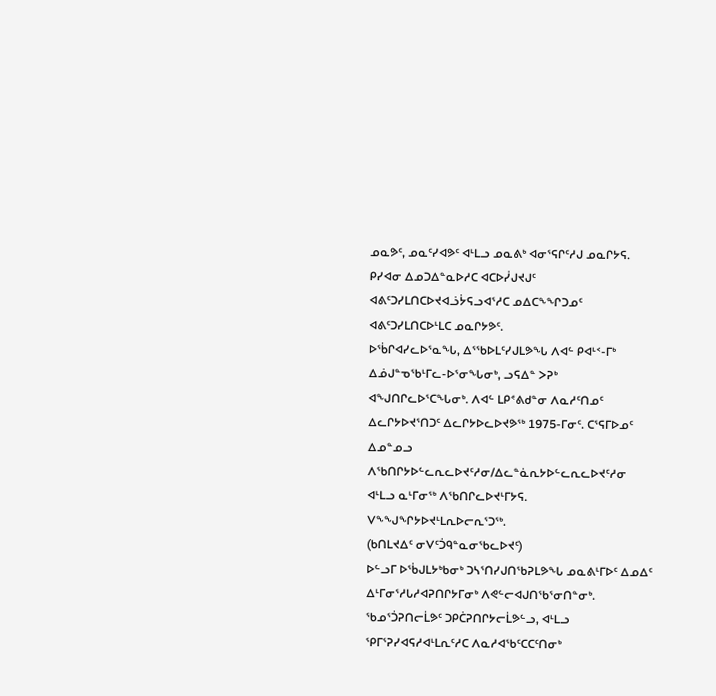ᓄᓇᕗᑦ, ᓄᓇᑦᓯᐊᕗᑦ ᐊᒻᒪᓗ ᓄᓇᕕᒃ ᐊᓂᕐᕋᒋᑦᓱᒍ ᓄᓇᒋᔭᕋ. ᑭᓯᐊᓂ ᐃᓄᑐᐃᓐᓇᐅᓱᑕ ᐊᑕᐅᓰᒍᔪᒍᑦ ᐊᕕᑦᑐᓯᒪᑎᑕᐅᔪᐊᓘᔮᕋᓗᐊᕐᓱᑕ ᓄᐃᑕᖕᖏᑐᓄᑦ ᐊᕕᑦᑐᓯᒪᑎᑕᐅᒻᒪᑕ ᓄᓇᒋᔭᕗᑦ.
ᐅᖄᒋᐊᓯᓚᐅᕐᓇᖓ, ᐃᕐᖃᐅᒪᑦᓯᒍᒪᕗᖓ ᐱᐊᓪ ᑭᐊᒻᑉ-ᒥᒃ ᐃᓅᒍᓐᓀᖃᒻᒥᓚ-ᐅᕐᓂᖓᓂᒃ, ᓗᕋᐃᓐ ᐳᕈᒃ ᐊᖑᑎᒋᓚᐅᕐᑕᖓᓂᒃ. ᐱᐊᓪ ᒪᑭᕝᕕᑯᓐᓂ ᐱᓇᓱᑦᑎᓄᑦ ᐃᓚᒋᔭᐅᔪᕐᑎᑐᑦ ᐃᓚᒋᔭᐅᓚᐅᔪᕗᖅ 1975-ᒥᓂᑦ. ᑕᕐᕋᒥᐅᓄᑦ ᐃᓄᓐᓄᓗ ᐱᖃᑎᒋᔭᐅᓪᓚᕆᓚᐅᔪᑦᓱᓂ/ᐃᓚᓐᓈᕆᔭᐅᓪᓚᕆᓚᐅᔪᑦᓱᓂ ᐊᒻᒪᓗ ᓇᒻᒥᓂᖅ ᐱᖃᑎᒋᓚᐅᔪᒻᒥᔭᕋ. ᐯᖕᖑᖏᔭᐅᔪᒻᒪᕆᐅᓕᕆᕐᑐᖅ.
(ᑲᑎᒪᔪᐃᑦ ᓂᐯᑦᑑᑫᓐᓇᓂᖃᓚᐅᔪᑦ)
ᐅᓪᓗᒥ ᐅᖄᒍᒪᔭᒃᑲᓂᒃ ᑐᓴᕐᑎᓯᒍᑎᖃᕈᒪᕗᖓ ᓄᓇᕕᒻᒥᐅᑦ ᐃᓄᐃᑦ ᐃᒻᒥᓂᕐᓱᒐᓱᐊᕈᑎᒋᔭᒥᓂᒃ ᐱᕙᓪᓕᐊᒍᑎᖃᕐᓂᑎᓐᓂᒃ. ᖃᓄᕐᑑᕈᑎᓕᒫᕗᑦ ᑐᑭᑖᕈᑎᒋᔭᓕᒫᕗᓪᓗ, ᐊᒻᒪᓗ ᕿᒥᕐᕈᓯᐊᕋᓱᐊᒻᒪᕆᑦᓱᑕ ᐱᓇᓱᐊᖃᑦᑕᑕᑦᑎᓂᒃ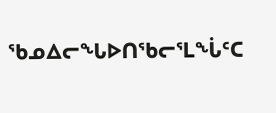ᖃᓄᐃᓕᖓᐅᑎᖃᓕᕐᒪᖔᑦᑕ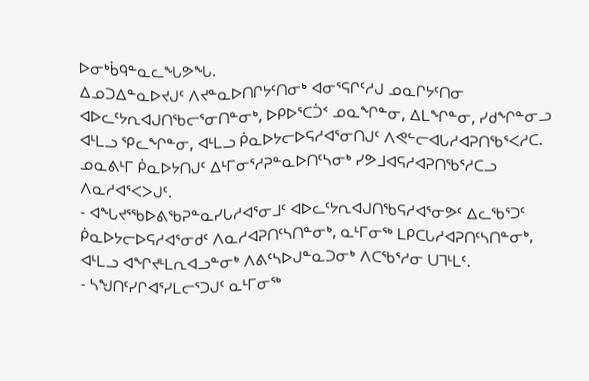ᐅᓂᒃᑳᑫᓐᓇᓚᖓᕗᖓ.
ᐃᓄᑐᐃᓐᓇᐅᔪᒍᑦ ᐱᔪᓐᓇᐅᑎᒋᔭᑦᑎᓂᒃ ᐊᓂᕐᕋᒋᑦᓱᒍ ᓄᓇᒋᔭᑦᑎᓂ ᐊᐅᓚᑦᔭᕆᐊᒍᑎᖃᓕᕐᓂᑎᓐᓂᒃ, ᐅᑭᐅᕐᑕᑑᑉ ᓄᓇᖏᓐᓂ, ᐃᒪᖏᓐᓂ, ᓯᑯᖏᓐᓂᓗ ᐊᒻᒪᓗ ᕿᓚᖏᓐᓂ, ᐊᒻᒪᓗ ᑮᓇᐅᔭᓕᐅᕋᓱᐊᕐᓂᑎᒍᑦ ᐱᕙᓪᓕᐊᒐᓱᐊᕈᑎᖃᕐᐸᓱᑕ.
ᓄᓇᕕᒻᒥ ᑮᓇᐅᔭᑎᒍᑦ ᐃᒻᒥᓂᕐᓱᕈᓐᓇᐅᑎᑦᓴᓂᒃ ᓯᕗᒧᐊᕋᓱᐊᕈᑎᖃᕐᓱᑕᓗ ᐱᓇᓱᐊᕐᐸᐳᒍᑦ.
- ᐊᖓᔪᕐᖃᐅᕕᖃᕈᓐᓇᓯᒐᓱᐊᕐᓂᒧᑦ ᐊᐅᓚᑦᔭᕆᐊᒍᑎᖃᕋᓱᐊᕐᓂᕗᑦ ᐃᓚᖃᕐᑐᑦ ᑮᓇᐅᔭᓕᐅᕋᓱᐊᕐᓂᑯᑦ ᐱᓇᓱᐊᕈᑎᑦᓴᑎᓐᓂᒃ, ᓇᒻᒥᓂᖅ ᒪᑭᑕᒐᓱᐊᕈᑎᑦᓴᑎᓐᓂᒃ, ᐊᒻᒪᓗ ᐊᖏᔪᒻᒪᕆᐊᓗᓐᓂᒃ ᐱᕕᑦᓴᐅᒍᓐᓇᑐᓂᒃ ᐱᑕᖃᕐᓱᓂ ᑌᒣᒻᒪᑦ.
- ᓴᖑᑎᑦᓯᒋᐊᕐᓯᒪᓕᕐᑐᒍᑦ ᓇᒻᒥᓂᖅ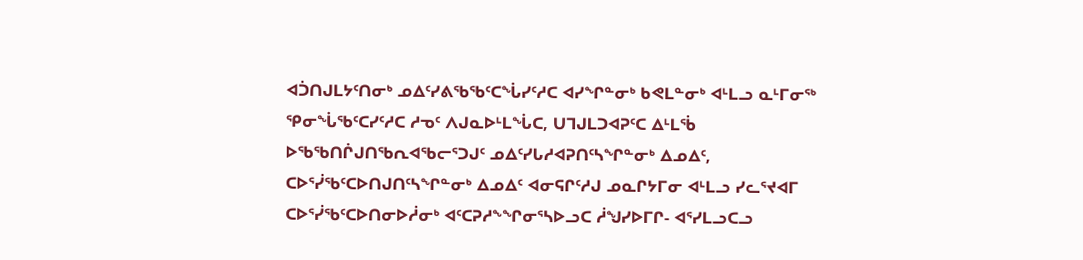ᐊᑑᑎᒍᒪᔭᑦᑎᓂᒃ ᓄᐃᑦᓯᕕᖃᖃᑦᑕᖔᓯᑦᓱᑕ ᐊᓯᖏᓐᓂᒃ ᑲᕙᒪᓐᓂᒃ ᐊᒻᒪᓗ ᓇᒻᒥᓂᖅ ᕿᓂᖔᖃᑦᑕᓯᑦᓱᑕ ᓱᓀᑦ ᐱᒍᓇᐅᒻᒪᖔᑕ, ᑌᒣᒍᒪᑐᐊᕈᑦᑕ ᐃᒻᒪᖄ ᐅᖃᖃᑎᒌᒍᑎᖃᕆᐊᖃᓕᕐᑐᒍᑦ ᓄᐃᑦᓯᒐᓱᐊᕈᑎᑦᓴᖏᓐᓂᒃ ᐃᓄᐃᑦ, ᑕᐅᕐᓰᖃᑦᑕᐅᑎᒍᑎᑦᓴᖏᓐᓂᒃ ᐃᓄᐃᑦ ᐊᓂᕋᒋᑦᓱᒍ ᓄᓇᒋᔭᒥᓂ ᐊᒻᒪᓗ ᓯᓚᕐᔪᐊᒥ ᑕᐅᕐᓰᖃᑦᑕᐅᑎᓂᐅᓲᓂᒃ ᐊᑦᑕᕈᓱᖕᖏᓂᕐᓴᐅᓗᑕ ᓲᖑᓯᐅᒥᒋ- ᐊᕐᓯᒪᓗᑕᓗ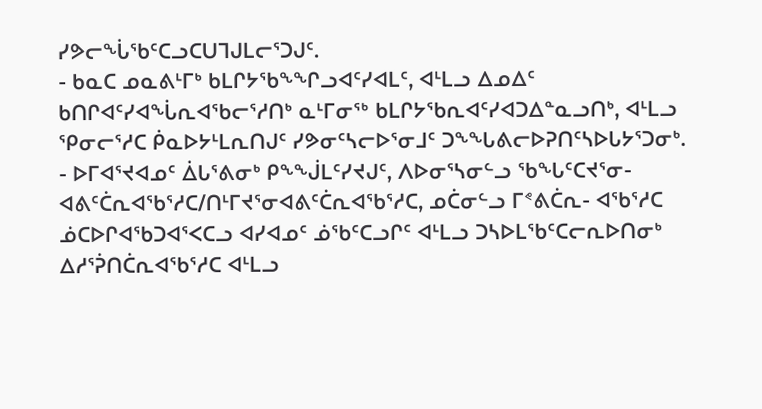ᓯᕗᓕᖔᖃᑦᑕᓗᑕᑌᒣᒍᒪᓕᕐᑐᒍᑦ.
- ᑲᓇᑕ ᓄᓇᕕᒻᒥᒃ ᑲᒪᒋᔭᖃᖕᖏᓗᐊᑦᓯᐊᒪᑦ, ᐊᒻᒪᓗ ᐃᓄᐃᑦ ᑲᑎᒋᐊᑦᓯᐊᖔᕆᐊᖃᓕᕐᓱᑎᒃ ᓇᒻᒥᓂᖅ ᑲᒪᒋᔭᖃᕆᐊᑦᓯᐊᑐᐃᓐᓇᓗᑎᒃ, ᐊᒻᒪᓗ ᕿᓂᓕᕐᓱᑕ ᑮᓇᐅᔭᒻᒪᕆᑎᒍᑦ ᓯᕗᓂᑦᓴᓕᐅᕐᓂᒧᑦ ᑐᖕᖓᕕᓕᐅᕈᑎᑦᓴᐅᒐᔭᕐᑐᓂᒃ.
- ᐅᒥᐊᕐᔪᐊᓄᑦ ᐄᒐᕐᕕᓂᒃ ᑭᖕᖒᒪᑦᓯᔪᒍᑦ, ᐱᐅᓂᕐᓴᓂᓪᓗ ᖃᖓᑦᑕᔪᕐᓂ- ᐊᕕᑦᑖᕆᐊᖃᕐᓱᑕ/ᑎᒻᒥᔪᕐᓂᐊᕕᑦᑖᕆᐊᖃᕐᓱᑕ, ᓄᑖᓂᓪᓗ ᒥᕝᕕᑖᕆ- ᐊᖃᕐᓱᑕ ᓅᑕᐅᒋᐊᖃᑐᐊᕐᐸᑕᓗ ᐊᓯᐊᓄᑦ ᓅᖃᑦᑕᓗᒋᑦ ᐊᒻᒪᓗ ᑐᓴᐅᒪᖃᑦᑕᓕᕆᐅᑎᓂᒃ ᐃᓱᕐᕉᑎᑖᕆᐊᖃᕐᓱᑕ ᐊᒻᒪᓗ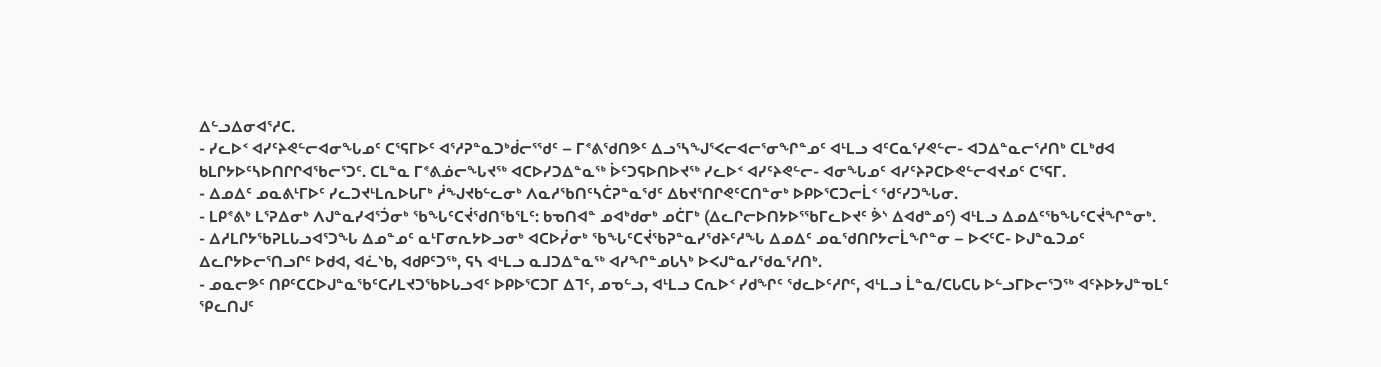ᐃᓪᓗᐃᓂᐊᕐᓱᑕ.
- ᓯᓚᐅᑉ ᐊᓯᑦᔨᕙᓪᓕᐊᓂᖓᓄᑦ ᑕᕐᕋᒥᐅᑦ ᐊᕐᓱᕈᓐᓇᑐᒃᑰᓕᕐᖁᑦ – ᒥᕝᕕᖁᑎᕗᑦ ᐃᓗᕐᓴᖑᕐᐸᓕᐊᓕᕐᓂᖏᓐᓄᑦ ᐊᒻᒪᓗ ᐊᑦᑕᓇᕐᓯᕙᓪᓕ- ᐊᑐᐃᓐᓇᓕᕐᓱᑎᒃ ᑕᒪᒃᑯᐊ ᑲᒪᒋᔭᐅᑦᓴᐅᑎᒋᒋᐊᖃᓕᕐᑐᑦ. ᑕᒪᓐᓇ ᒥᕝᕕᓅᓕᖓᔪᖅ ᐊᑕᐅᓯᑐᐃᓐᓇᖅ ᐆᑦᑐᕋᐅᑎᐅᔪᖅ ᓯᓚᐅᑉ ᐊᓯᑦᔨᕙᓪᓕ- ᐊᓂᖓᓄᑦ ᐊᓯᑦᔨᕈᑕᐅᕙᓪᓕᐊᔪᓄᑦ ᑕᕐᕋᒥ.
- ᐃᓄᐃᑦ ᓄᓇᕕᒻᒥᐅᑦ ᓯᓚᑐᔪᒻᒪᕆᐅᒐᒥᒃ ᓲᖑᔪᑲᓪᓚᓂᒃ ᐱᓇᓱᖃᑎᑦᓴᑖᕈᓐᓇᖁᑦ ᐃᑲᔪᕐᑎᒋᕙᑦᑕᑎᓐᓂᒃ ᐅᑭᐅᕐᑕᑐᓕᒫᑉ ᖁᑦᓯᑐᖓᓂ.
- ᒪᑭᕝᕕᒃ ᒪᕐᕈᐃᓂᒃ ᐱᒍᓐᓇᓯᐊᕐᑑᓂᒃ ᖃᖓᑦᑕᔫᖁᑎᖃᕐᒪᑦ: ᑲᓀᑎᐊᓐ ᓄᐊᒃᑯᓂᒃ ᓄᑖᒥᒃ (ᐃᓚᒋᓕᐅᑎᔭᐅᕐᖃᒥᓚᐅᔪᑦ ᕘᔅ ᐃᐊᑯᓐᓄᑦ) ᐊᒻᒪᓗ ᐃᓄᐃᑦᖃᖓᑦᑕᔫᖏᓐᓂᒃ.
- ᐃᓱᒪᒋᔭᖃᕈᒪᒐᓗᐊᕐᑐᖓ ᐃᓄᓐᓄᑦ ᓇᒻᒥᓂᕆᔭᐅᓗᓂᒃ ᐊᑕᐅᓰᓂᒃ ᖃᖓᑦᑕᔫᖃᕈᓐᓇᓯᖁᔨᑦᓱᖓ ᐃᓄᐃᑦ ᓄᓇᖁᑎᒋᔭᓕᒫᖏᓐᓂ – ᐅᐸᑦᑕ- ᐅᒍᓐᓇᑐᓄᑦ ᐃᓚᒋᔭᐅᓕᕐᑎᓗᒋᑦ ᐅᑯᐊ, ᐊᓛᔅᑲ, ᐊᑯᑭᑦᑐᖅ, ᕋᓴ ᐊᒻᒪᓗ ᓇᒧᑐᐃᓐᓇᖅ ᐊᓯᖏᓐᓄᒐᓴᒃ ᐅᐸᒍᓐᓇᓯᖁᓇᕐᓱᑎᒃ.
- ᓄᓇᓕᕗᑦ ᑎᑭᑦᑕᑕᐅᒍᓐᓇᖃᑦᑕᓯᒪᔪᑐᖃᐅᒐᓗᐊᑦ ᐅᑭᐅᕐᑕᑐᒥ ᐃᒣᑦ, ᓄᓀᓪᓗ, ᐊᒻᒪᓗ ᑕᕆᐅᑉ ᓯᑯᖏᑦ ᖁᓚᐅᑦᓱᒋᑦ, ᐊᒻᒪᓗ ᒫᓐᓇ/ᑕᒐᑕᒐ ᐅᓪᓗᒥᐅᓕᕐᑐᖅ ᐊᑦᔨᐅᔭᒍᓐᓀᒪᑦ ᕿᓚᑎᒍᑦ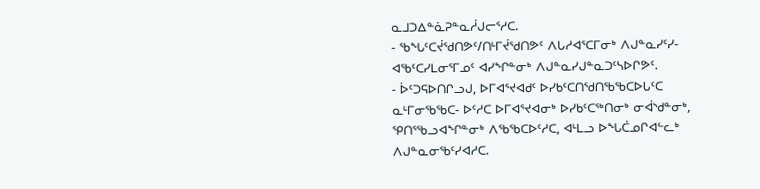ᓇᒧᑐᐃᓐᓈᕈᓐᓇᓲᒍᓕᕐᓱᑕ.
- ᖃᖓᑦᑕᔫᖁᑎᕗᑦ/ᑎᒻᒥᔫᖁᑎᕗᑦ ᐱᒐᓱᐊᕐᑕᒥᓂᒃ ᐱᒍᓐᓇᓯᑦᓯ- ᐊᖃᑦᑕᓯᒪᓂᕐᒥᓄᑦ ᐊᓯᖏᓐᓂᒃ ᐱᒍᓐᓇᓯᒍᓐᓇᑐᑦᓴᐅᒋᕗᑦ.
- ᐆᑦᑐᕋᐅᑎᒋᓗᒍ, ᐅᒥᐊᕐᔪᐊᑯᑦ ᐅᓯᑲᑦᑕᑎᖁᑎᖃᖃᑕᐅᒐᑦᑕ ᓇᒻᒥᓂᖃᖃᑕ- ᐅᑦᓱᑕ ᐅᒥᐊᕐᔪᐊᓂᒃ ᐅᓯᑲᑦᑕᖅᑎᓂᒃ ᓂᐋᔅᑯᓐᓂᒃ, ᕿᑎᕐᖃᓗᐊᖏᓐᓂᒃ ᐱᖃᖃᑕᐅᑦᓱᑕ, ᐊᒻᒪᓗ ᐅᖓᑖᓄᒋᐊᓪᓚᒃ ᐱᒍᓐᓇᓂᖃᑦᓯᐊᓱᑕ.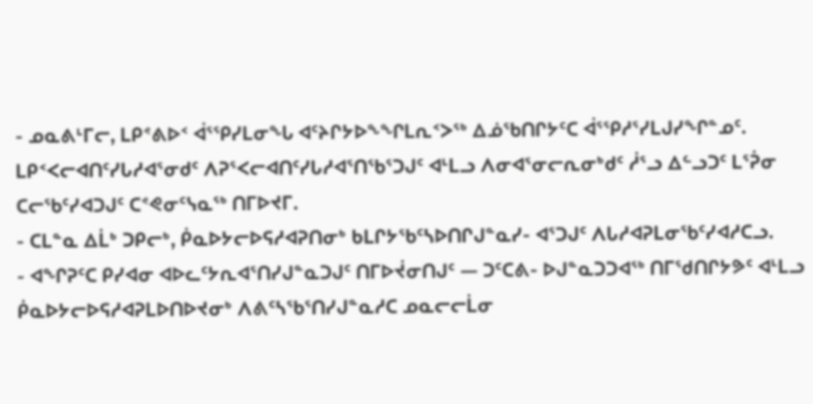- ᓄᓇᕕᒻᒥᓕ, ᒪᑭᕝᕕᐅᑉ ᐋᕐᕿᓯᒪᓂᖓ ᐊᑦᔨᒋᔭᐅᖕᖏᒪᕆᑉᐳᖅ ᐃᓅᖃᑎᒋᔭᑦᑕ ᐋᕐᕿᓱᕐᓯᒪᒍᓯᖏᓐᓄᑦ. ᒪᑭᑉᐸᓕᐊᑎᑦᓯᒐᓱᐊᕐᓂᑯᑦ ᐱᕈᕐᐸᓕᐊᑎᑦᓯᒐᓱᐊᕐᑎᖃᕐᑐᒍᑦ ᐊᒻᒪᓗ ᐱᓂᐊᕐᓂᓕᕆᓂᒃᑯᑦ ᓲᕐᓗ ᐃᓪᓗᑐᑦ ᒪᕐᕉᓂ ᑕᓕᖃᑦᓯᐊᑐᒍᑦ ᑕᕝᕙᓂᑦᓭᓇᖅ ᑎᒥᐅᔪᒥ.
- ᑕᒪᓐᓇ ᐃᒫᒃ ᑐᑭᓕᒃ, ᑮᓇᐅᔭᓕᐅᕋᓱᐊᕈᑎᓂᒃ ᑲᒪᒋᔭᖃᑦᓴᐅᑎᒋᒍᓐᓇᓯ- ᐊᕐᑐᒍᑦ ᐱᒐᓱᐊᕈᒪᓂᖃᑦᓯᐊᓱᑕᓗ.
- ᐊᖏᕈᑦᑕ ᑭᓯᐊᓂ ᐊᐅᓚᑦᔭᕆᐊᕐᑎᓯᒍᓐᓇᑐᒍᑦ ᑎᒥᐅᔫᓂᑎᒍᑦ — ᑐᑦᑕᕕ- ᐅᒍᓐᓇᑐᑐᐊᖅ ᑎᒥᖁᑎᒋᔭᕗᑦ ᐊᒻᒪᓗ ᑮᓇᐅᔭᓕᐅᕋᓱᐊᕈᒪᐅᑎᐅᔪᓂᒃ ᐱᕕᑦᓴᖃᕐᑎᓯᒍᓐᓇᓱᑕ ᓄᓇᓕᓕᒫᓂ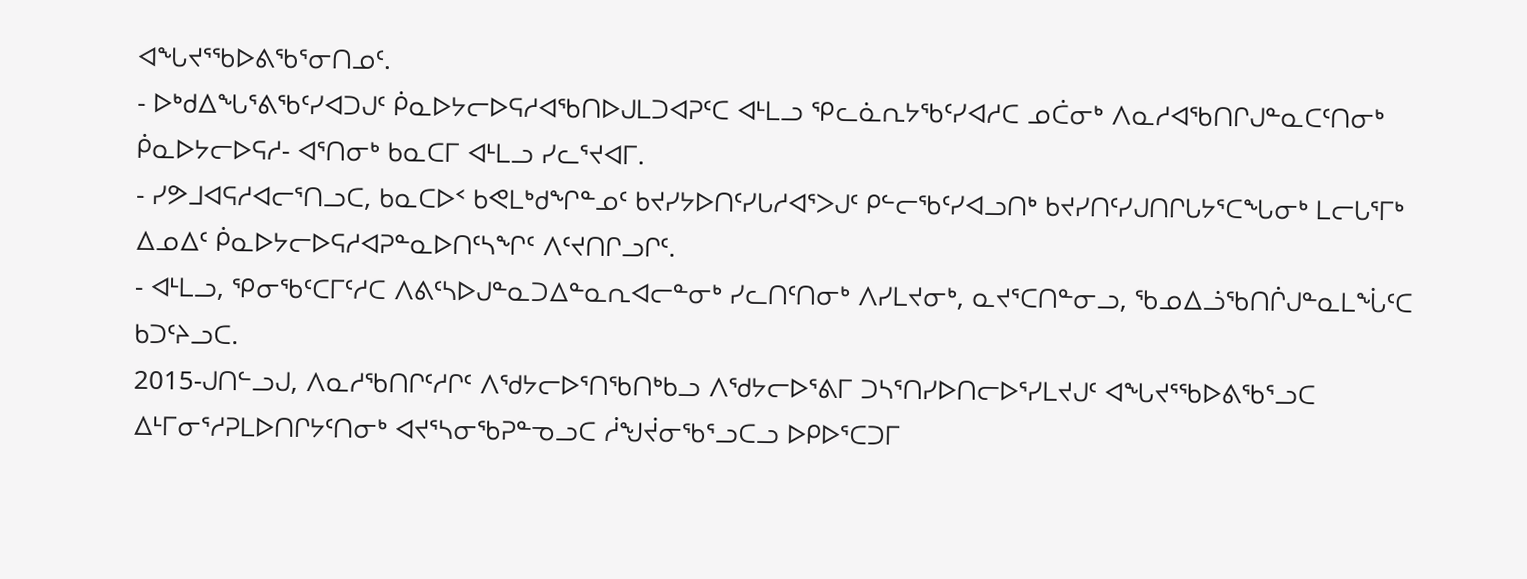ᐊᖓᔪᕐᖃᐅᕕᖃᕐᓂᑎᓄᑦ.
- ᐅᒃᑯᐃᖓᕐᕕᖃᑦᓯᐊᑐᒍᑦ ᑮᓇᐅᔭᓕᐅᕋᓱᐊᖃᑎᐅᒍᒪᑐᐊᕈᑦᑕ ᐊᒻᒪᓗ ᕿᓚᓈᕆᔭᖃᑦᓯᐊᓱᑕ ᓄᑖᓂᒃ ᐱᓇᓱᐊᖃᑎᒋᒍᓐᓇᑕᑦᑎᓂᒃ ᑮᓇᐅᔭᓕᐅᕋᓱ- ᐊᕐᑎᓂᒃ ᑲᓇᑕᒥ ᐊᒻᒪᓗ ᓯᓚᕐᔪᐊᒥ.
- ᓯᕗᒧᐊᕋᓱᐊᓕᕐᑎᓗᑕ, ᑲᓇᑕᐅᑉ ᑲᕙᒪᒃᑯᖏᓐᓄᑦ ᑲᔪᓯᔭᐅᑎᑦᓯᒐᓱᐊᕐᐳᒍᑦ ᑭᓪᓕᖃᑦᓯᐊᓗᑎᒃ ᑲᔪᓯᑎᑦᓯᒍᑎᒋᒐᔭᕐᑕᖓᓂᒃ ᒪᓕᒐᕐᒥᒃ ᐃᓄᐃᑦ ᑮᓇᐅᔭᓕᐅᕋᓱᐊᕈᓐᓇᐅᑎᑦᓴᖏᑦ ᐱᑦᔪᑎᒋᓗᒋᑦ.
- ᐊᒻᒪᓗ, ᕿᓂᖃᑦᑕᒥᑦᓱᑕ ᐱᕕᑦᓴᐅᒍᓐᓇᑐᐃᓐᓇᕆᐊᓕᓐᓂᒃ ᓯᓚᑎᑦᑎᓂᒃ ᐱᓯᒪᔪᓂᒃ, ᓇᔪᕐᑕᑎᓐᓂᓗ, ᖃᓄᐃᓘᖃᑎᒌᒍᓐᓇᒪᖔᑦᑕ ᑲᑐᑦᔨᓗᑕ.
2015-ᒍᑎᓪᓗᒍ, ᐱᓇᓱᖃᑎᒋᑦᓱᒋᑦ ᐱᖁᔭᓕᐅᕐᑎᖃᑎᒃᑲᓗ ᐱᖁᔭᓕᐅᕐᕕᒥ ᑐᓴᕐᑎᓯᐅᑎᓕᐅᕐᓯᒪᔪᒍᑦ ᐊᖓᔪᕐᖃᐅᕕᖃᕐᓗᑕ ᐃᒻᒥᓂᕐᓱᕈᒪᐅᑎᒋᔭᑦᑎᓂᒃ ᐊᔪᕐᓴᓂᖃᕈᓐᓀᓗᑕ ᓲᖑᔫᓂᖃᕐᓗᑕᓗ ᐅᑭᐅᕐᑕᑐᒥ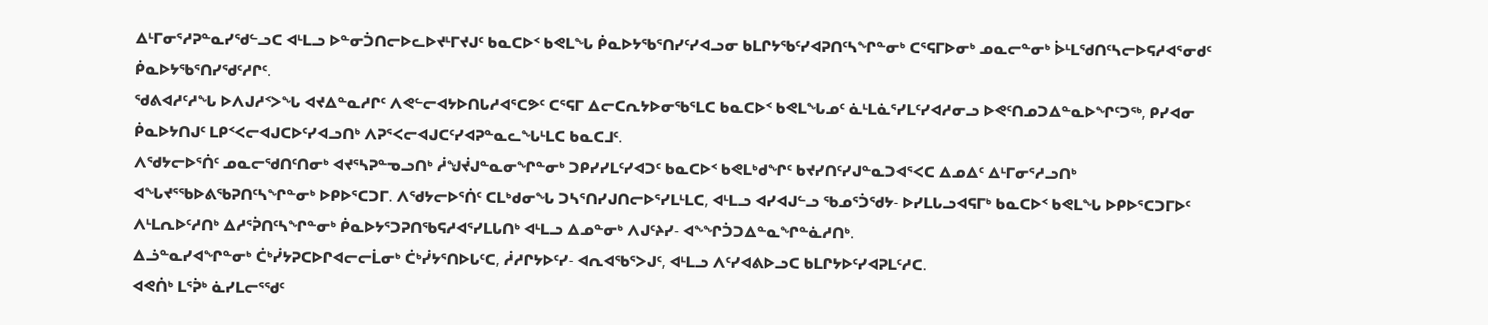ᐃᒻᒥᓂᕐᓱᕈᓐᓇᓯᖁᓪᓗᑕ ᐊᒻᒪᓗ ᐅᓐᓂᑑᑎᓕᐅᓚᐅᔪᒻᒥᔪᒍᑦ ᑲᓇᑕᐅᑉ ᑲᕙᒪᖓ ᑮᓇᐅᔭᖃᕐᑎᓯᑦᓯᐊᓗᓂ ᑲᒪᒋᔭᖃᑦᓯᐊᕈᑎᑦᓴᖏᓐᓂᒃ ᑕᕐᕋᒥᐅᓂᒃ ᓄᓇᓕᓐᓂᒃ ᐆᒻᒪᖁᑎᑦᓴᓕᐅᕋᓱᐊᕐᓂᑯᑦ ᑮᓇᐅᔭᖃᕐᑎᓯᖁᑦᓱᒋᑦ.
ᖁᕕᐊᓱᑦᓱᖓ ᐅᐱᒍᓱᑉᐳᖓ ᐊᔪᐃᓐᓇᓱᒋᑦ ᐱᕙᓪᓕᐊᔭᐅᑎᒐᓱᐊᕐᑕᕗᑦ ᑕᕐᕋᒥ ᐃᓕᑕᕆᔭᐅᓂᖃᕐᒪᑕ ᑲᓇᑕᐅᑉ ᑲᕙᒪᖓᓄᑦ ᓈᒻᒪᓈᕐᓯᒪᑦᓯᐊᓱᓂᓗ ᐅᕙᑦᑎᓄᑐᐃᓐᓇᐅᖏᑦᑐᖅ, ᑭᓯᐊᓂ ᑮᓇᐅᔭᑎᒍᑦ ᒪᑭᑉᐸᓕᐊᒍᑕᐅᑦᓯᐊᓗᑎᒃ ᐱᕈᕐᐸᓕᐊᒍᑕᑦᓯᐊᕈᓐᓇᓚᖓᒻᒪᑕ ᑲᓇᑕᒧᑦ.
ᐱᖁᔭᓕᐅᕐᑏᑦ ᓄᓇᓕᖁᑎᑦᑎᓂᒃ ᐊᔪᕐᓴᕈᓐᓀᓗᑎᒃ ᓲᖑᔫᒍᓐᓇᓂᖏᓐᓂᒃ ᑐᑭᓯᓯᒪᑦᓯᐊᑐᑦ ᑲᓇᑕᐅᑉ ᑲᕙᒪᒃᑯᖏᑦ ᑲᔪᓯᑎᑦᓯᒍᓐᓇᑐᐊᕐᐸᑕ ᐃᓄᐃᑦ ᐃᒻᒥᓂᕐᓱᓗᑎᒃ ᐊᖓᔪᕐᖃᐅᕕᖃᕈᑎᑦᓴᖏᓐᓂᒃ ᐅᑭᐅᕐᑕᑐᒥ. ᐱᖁᔭᓕᐅᕐᑏᑦ ᑕᒪᒃᑯᓂᖓ ᑐᓴᕐᑎᓯᒍᑎᓕᐅᕐᓯᒪᒻᒪᑕ, ᐊᒻᒪᓗ ᐊᓯᐊᒍᓪᓗ ᖃᓄᕐᑑᖁᔭ- ᐅᓯᒪᒐᓗᐊᕋᒥᒃ ᑲᓇᑕᐅᑉ ᑲᕙᒪᖓ ᐅᑭᐅᕐᑕᑐᒥᐅᑦ ᐱᒻᒪᕆᐅᑦᓱᑎᒃ ᐃᓱᕐᕉᑎᑦᓴᖏᓐᓂᒃ ᑮᓇᐅᔭᕐᑐᕈᑎᖃᕋᓱᐊᕐᓯᒪᒐᑎᒃ ᐊᒻᒪᓗ ᐃᓄᓐᓂᒃ ᐱᒍᑦᔨᓯ- ᐊᖕᖏᑑᑐᐃᓐᓇᖏᓐᓈᓱᑎᒃ.
ᐃᓘᓐᓇᓯᐊᖏᓐᓂᒃ ᑖᒃᓰᔭᕈᑕᐅᒋᐊᓕᓕᒫᓂᒃ ᑖᒃᓰᔭᕐᑎᐅᒐᑦᑕ, ᓲᓱᒋᔭᐅᑦᓯ- ᐊᕆᐊᖃᕐᐳᒍᑦ, ᐊᒻᒪᓗ ᐱᑦᓯᐊᕕᐅᓗᑕ ᑲᒪᒋᔭᐅᑦᓯᐊᕈᒪᑦᓱᑕ.
ᐊᕙᑏᒃ ᒪᕐᕉᒃ ᓈᓯᒪᓕᕐᖁᑦ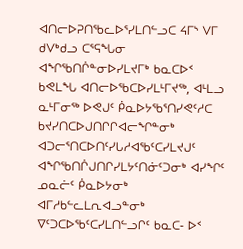ᐊᑎᓕᐅᕈᑎᖃᓚᐅᕐᓯᒪᑎᓪᓗᑕ ᔦᒥᔅ ᐯᒥ ᑯᐯᒃᑯᓗ ᑕᕐᕋᖓᓂ ᐊᖏᖃᑎᒌᓐᓂᐅᓯᒪᔪᒥᒃ ᑲᓇᑕᐅᑉ ᑲᕙᒪᖓ ᐊᑎᓕᐅᖃᑕᐅᓯᒪᒻᒥᔪᖅ, ᐊᒻᒪᓗ ᓇᒻᒥᓂᖅ ᐅᕙᒍᑦ ᑮᓇᐅᔭᖃᕐᑎᓯᕙᑦᓱᑕ ᑲᔪᓯᑎᑕᐅᒍᑎᒋᒋᐊᓕᖏᓐᓂᒃ ᐊᑐᓕᕐᑎᑕᐅᑎᑦᓯᒐᓱᐊᖃᑦᑕᓯᒪᔪᒍᑦ ᐊᖏᖃᑎᒌᒍᑎᒋᓯᒪᔭᑦᑎᓃᑦᑐᓂᒃ ᐊᓯᖏᑦ ᓄᓇᓖᑦ ᑮᓇᐅᔭᓂᒃ ᐊᒥᓱᑲᓪᓚᒪᕆᐊᓗᓐᓂᒃ ᐁᑦᑐᑕᐅᖃᑦᑕᓯᒪᑎᓪᓗᒋᑦ ᑲᓇᑕ- ᐅᑉ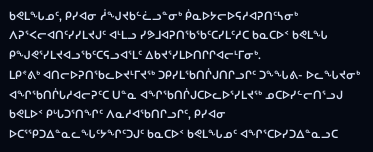ᑲᕙᒪᖓᓄᑦ, ᑭᓯᐊᓂ ᓲᖑᔪᑲᓪᓛᓗᓐᓂᒃ ᑮᓇᐅᔭᓕᐅᕋᓱᐊᕈᑎᑦᓴᓂᒃ ᐱᕈᕐᐸᓕᐊᑎᑦᓯᓯᒪᔪᒍᑦ ᐊᒻᒪᓗ ᓯᕗᒧᐊᕈᑎᖃᖃᑦᑕᓯᒪᑦᓱᑕ ᑲᓇᑕᐅᑉ ᑲᕙᒪᖓ ᑭᖑᕙᕐᓯᒪᔪᐊᓗᖃᑦᑕᕋᓗᐊᕐᒪᑦ ᐃᑲᔪᕐᓯᒪᐅᑎᒋᒋᐊᓕᒻᒥᓂᒃ.
ᒪᑭᕝᕕᒃ ᐊᑎᓕᐅᕈᑎᖃᓚᐅᔪᒻᒥᔪᖅ ᑐᑭᓯᒪᖃᑎᒌᒍᑎᒋᓗᒋᑦ ᑐᖕᖓᕕ- ᐅᓚᖓᔪᓂᒃ ᐊᖏᖃᑎᒌᒐᓱᐊᓕᕈᑦᑕ ᑌᓐᓇ ᐊᖏᖃᑎᒌᒍᑕᐅᓚᐅᕐᓯᒪᔪᖅ ᓄᑕᐅᓯᓪᓕᑎᕐᓗᒍ ᑲᕙᒪᐅᑉ ᑭᒡᒐᑐᕐᑎᖏᑦ ᐱᓇᓱᐊᖃᑎᒋᓗᒋᑦ, ᑭᓯᐊᓂ ᐅᑕᕐᕿᑐᐃᓐᓇᓚᖓᑦᔭᖏᑦᑐᒍᑦ ᑲᓇᑕᐅᑉ ᑲᕙᒪᖓᓄᑦ ᐊᖏᕐᑕᐅᓯᑐᐃᓐᓇᓗᑕ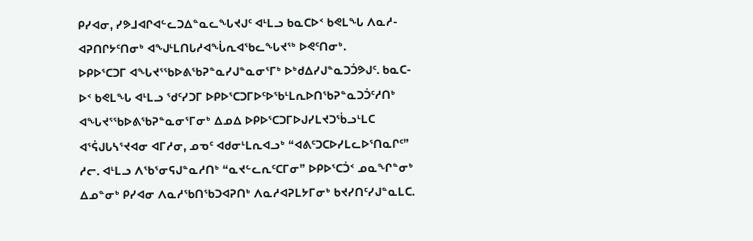ᑭᓯᐊᓂ, ᓯᕗᒧᐊᒋᐊᓪᓚᑐᐃᓐᓇᓚᖓᔪᒍᑦ ᐊᒻᒪᓗ ᑲᓇᑕᐅᑉ ᑲᕙᒪᖓ ᐱᓇᓱ- ᐊᕈᑎᒋᔭᑦᑎᓂᒃ ᐊᖑᒻᒪᑎᒐᓱᐊᖔᕆᐊᖃᓚᖓᔪᖅ ᐅᕙᑦᑎᓂᒃ.
ᐅᑭᐅᕐᑕᑐᒥ ᐊᖓᔪᕐᖃᐅᕕᖃᕈᓐᓇᓯᒍᓐᓇᓂᕐᒥᒃ ᐅᒃᑯᐃᓯᒍᓐᓇᑐᑑᕗᒍᑦ. ᑲᓇᑕ- ᐅᑉ ᑲᕙᒪᖓ ᐊᒻᒪᓗ ᖁᑦᓯᑐᒥ ᐅᑭᐅᕐᑕᑐᒥᐅᑦᐅᖃᒻᒪᕆᐅᑎᖃᕈᓐᓇᑐᑑᑦᓱᑎᒃ ᐊᖓᔪᕐᖃᐅᕕᖃᕈᓐᓇᓂᕐᒥᓂᒃ ᐃᓄᐃ ᐅᑭᐅᕐᑕᑐᒥᐅᒍᓯᒪᔪᑐᖄᓗᒻᒪᑕ ᐊᕐᕌᒍᒐᓴᕐᔪᐊᓂ ᐊᒥᓱᓂ, ᓄᓀᑦ ᐊᑯᓂᒻᒪᕆᐊᓗᒃ “ᐊᕕᑦᑐᑕᐅᓯᒪᓚᐅᕐᑎᓇᒋᑦ” ᓱᓕ. ᐊᒻᒪᓗ ᐱᖃᕐᓂᕋᒍᓐᓇᓱᑎᒃ “ᓇᔪᓪᓚᕆᑦᑕᒥᓂ” ᐅᑭᐅᕐᑕᑑᑉ ᓄᓇᖏᓐᓂᒃ ᐃᓄᓐᓂᒃ ᑭᓯᐊᓂ ᐱᓇᓱᖃᑎᖃᑐᐊᕈᑎᒃ ᐱᓇᓱᐊᕈᒪᔭᒥᓂᒃ ᑲᔪᓯᑎᑦᓯᒍᓐᓇᒪᑕ.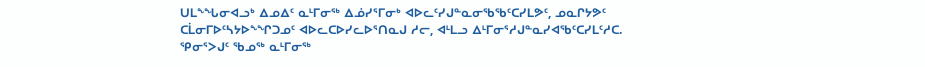ᑌᒪᖕᖓᓂᐊᓗᒃ ᐃᓄᐃᑦ ᓇᒻᒥᓂᖅ ᐃᓅᓯᕐᒥᓂᒃ ᐊᐅᓚᑦᓯᒍᓐᓇᓂᖃᖃᑦᑕᓯᒪᕗᑦ, ᓄᓇᒋᔭᕗᑦ ᑕᒫᓂᒥᐅᑦᓴᔭᐅᖕᖏᑐᓄᑦ ᐊᐅᓚᑕᐅᓯᓚᐅᕐᑎᓇᒍ ᓱᓕ, ᐊᒻᒪᓗ ᐃᒻᒥᓂᕐᓱᒍᓐᓇᓯᐊᖃᑦᑕᓯᒪᑦᓱᑕ. ᕿᓂᕐᐳᒍᑦ ᖃᓄᖅ ᓇᒻᒥᓂᖅ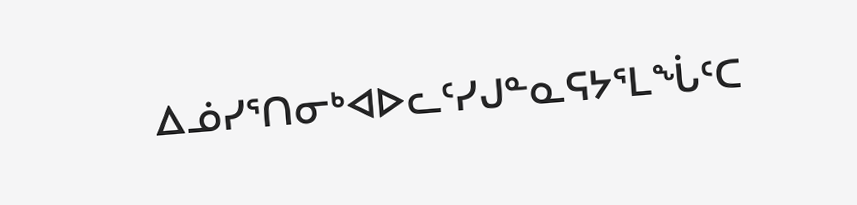ᐃᓅᓯᕐᑎᓂᒃᐊᐅᓚᑦᓯᒍᓐᓇᕋᔭᕐᒪᖔᑦᑕ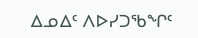ᐃᓄᐃᑦ ᐱᐅᓯᑐᖃᖏᑦ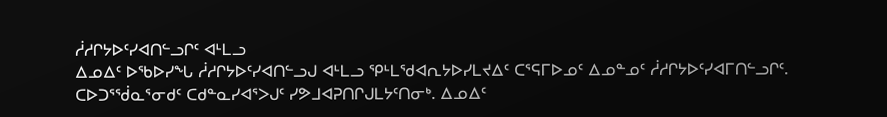ᓲᓱᒋᔭᐅᑦᓯᐊᑎᓪᓗᒋᑦ ᐊᒻᒪᓗ
ᐃᓄᐃᑦ ᐅᖃᐅᓯᖓ ᓲᓱᒋᔭᐅᑦᓯᐊᑎᓪᓗᒍ ᐊᒻᒪᓗ ᕿᒻᒪᖁᐊᕆᔭᐅᓯᒪᔪᐃᑦ ᑕᕐᕋᒥᐅᓄᑦ ᐃᓄᓐᓄᑦ ᓲᓱᒋᔭᐅᑦᓯᐊᒥᑎᓪᓗᒋᑦ.
ᑕᐅᑐᕐᖂᓇᕐᓂᑯᑦ ᑕᑯᓐᓇᓯᐊᕐᐳᒍᑦ ᓯᕗᒧᐊᕈᑎᒋᒍᒪᔭᑦᑎᓂᒃ. ᐃᓄᐃᑦ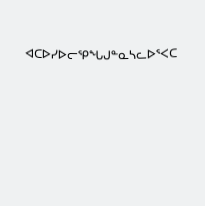ᐊᑕᐅᓯᐅᓕᕿᖓᒍᓐᓇᓴᓚᐅᕐᐸᑕ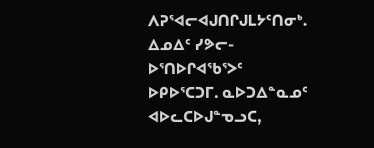ᐱᕈᕐᐊᓕᐊᒍᑎᒋᒍᒪᔭᑦᑎᓂᒃ. ᐃᓄᐃᑦ ᓯᕗᓕ- ᐅᕐᑎᐅᒋᐊᖃᕐᐳᑦ ᐅᑭᐅᕐᑕᑐᒥ. ᓇᐅᑐᐃᓐᓇᓄᑦ ᐊᐅᓚᑕᐅᒍᓐᓀᓗᑕ,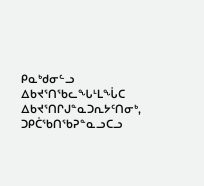ᑭᓇᒃᑯᓂᓪᓗ ᐃᑲᔪᕐᑎᖃᓚᖓᒻᒪᖔᑕ ᐃᑲᔪᕐᑎᒋᒍᓐᓇᑐᕆᔭᑦᑎᓂᒃ, ᑐᑭᑖᖃᑎᖃᕈᓐᓇᓗᑕᓗ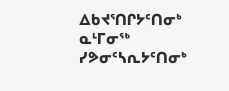ᐃᑲᔪᕐᑎᒋᔭᑦᑎᓂᒃ ᓇᒻᒥᓂᖅ ᓯᕗᓂᑦᓴᕆᔭᑦᑎᓂᒃ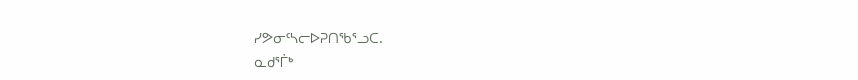ᓯᕗᓂᑦᓴᓕᐅᕈᑎᖃᕐᓗᑕ.
ᓇᑯᕐᒦᒃ